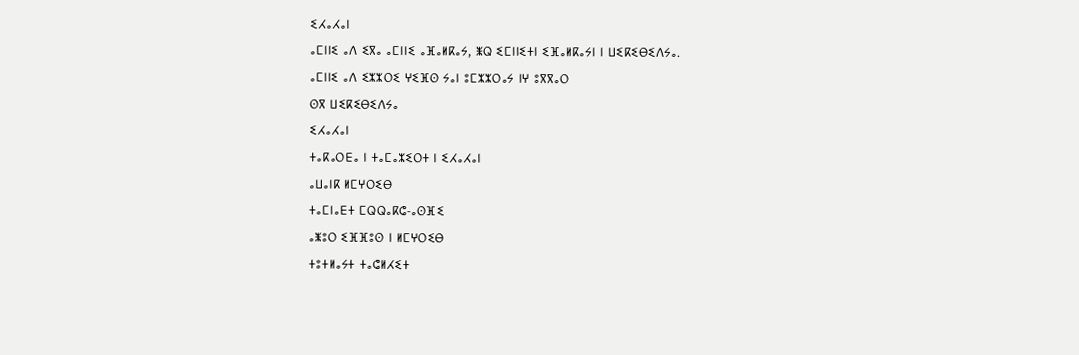ⵉⵃⴰⵃⴰⵏ
ⴰⵎⵏⵏⵉ ⴰⴷ ⵉⴳⴰ ⴰⵎⵏⵏⵉ ⴰⴼⴰⵍⴽⴰⵢ, ⵥⵕ ⵉⵎⵏⵏⵉⵜⵏ ⵉⴼⴰⵍⴽⴰⵢⵏ ⵏ ⵡⵉⴽⵉⴱⵉⴷⵢⴰ.
ⴰⵎⵏⵏⵉ ⴰⴷ ⵉⵣⵣⵔⵉ ⵖⵉⴼⵙ ⵢⴰⵏ ⵓⵎⵣⵣⵔⴰⵢ ⵏⵖ ⵓⴳⴳⴰⵔ
ⵙⴳ ⵡⵉⴽⵉⴱⵉⴷⵢⴰ
ⵉⵃⴰⵃⴰⵏ
ⵜⴰⴽⴰⵔⴹⴰ ⵏ ⵜⴰⵎⴰⵣⵉⵔⵜ ⵏ ⵉⵃⴰⵃⴰⵏ
ⴰⵡⴰⵏⴽ ⵍⵎⵖⵔⵉⴱ
ⵜⴰⵎⵏⴰⴹⵜ ⵎⵕⵕⴰⴽⵛ-ⴰⵙⴼⵉ
ⴰⵥⵓⵔ ⵉⴼⴼⵓⵙ ⵏ ⵍⵎⵖⵔⵉⴱ
ⵜⵓⵜⵍⴰⵢⵜ ⵜⴰⵛⵍⵃⵉⵜ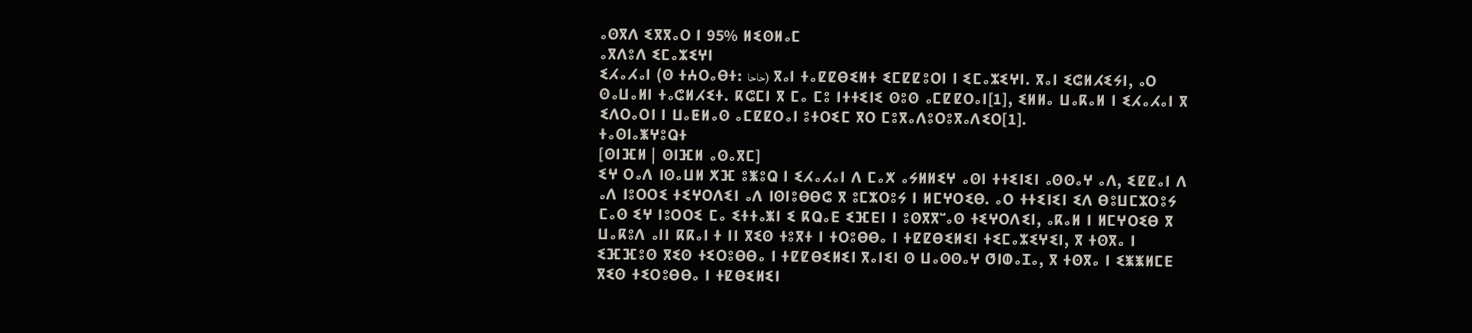ⴰⵙⴳⴷ ⵉⴳⴳⴰⵔ ⵏ 95% ⵍⵉⵙⵍⴰⵎ
ⴰⴳⴷⵓⴷ ⵉⵎⴰⵣⵉⵖⵏ
ⵉⵃⴰⵃⴰⵏ (ⵙ ⵜⵄⵔⴰⴱⵜ: حاحا) ⴳⴰⵏ ⵜⴰⵇⵇⴱⵉⵍⵜ ⵉⵎⵇⵇⵓⵔⵏ ⵏ ⵉⵎⴰⵣⵉⵖⵏ. ⴳⴰⵏ ⵉⵛⵍⵃⵉⵢⵏ, ⴰⵔ ⵙⴰⵡⴰⵍⵏ ⵜⴰⵛⵍⵃⵉⵜ. ⴽⵛⵎⵏ ⴳ ⵎⴰ ⵎⵓ ⵏⵜⵜⵉⵏⵉ ⵙⵓⵙ ⴰⵎⵇⵇⵔⴰⵏ[1], ⵉⵍⵍⴰ ⵡⴰⴽⴰⵍ ⵏ ⵉⵃⴰⵃⴰⵏ ⴳ ⵉⴷⵔⴰⵔⵏ ⵏ ⵡⴰⵟⵍⴰⵙ ⴰⵎⵇⵇⵔⴰⵏ ⵓⵜⵔⵉⵎ ⴳⵔ ⵎⵓⴳⴰⴷⵓⵔⵓⴳⴰⴷⵉⵔ[1].
ⵜⴰⵙⵏⴰⵥⵖⵓⵕⵜ
[ⵙⵏⴼⵍ | ⵙⵏⴼⵍ ⴰⵙⴰⴳⵎ]
ⵉⵖ ⵔⴰⴷ ⵏⵙⴰⵡⵍ ⵅⴼ ⵓⵥⵓⵕ ⵏ ⵉⵃⴰⵃⴰⵏ ⴷ ⵎⴰⵅ ⴰⵢⵍⵍⵉⵖ ⴰⵙⵏ ⵜⵜⵉⵏⵉⵏ ⴰⵙⵙⴰⵖ ⴰⴷ, ⵉⵇⵇⴰⵏ ⴷ ⴰⴷ ⵏⵓⵔⵔⵉ ⵜⵉⵖⵔⴷⵉⵏ ⴰⴷ ⵏⵙⵏⵓⴱⴱⵛ ⴳ ⵓⵎⵣⵔⵓⵢ ⵏ ⵍⵎⵖⵔⵉⴱ. ⴰⵔ ⵜⵜⵉⵏⵉⵏ ⵉⴷ ⴱⵓⵡⵎⵣⵔⵓⵢ ⵎⴰⵙ ⵉⵖ ⵏⵓⵔⵔⵉ ⵎⴰ ⵉⵜⵜⴰⵥⵏ ⵉ ⴽⵕⴰⴹ ⵉⴼⴹⵏ ⵏ ⵓⵙⴳⴳⵯⴰⵙ ⵜⵉⵖⵔⴷⵉⵏ, ⴰⴽⴰⵍ ⵏ ⵍⵎⵖⵔⵉⴱ ⴳ ⵡⴰⴽⵓⴷ ⴰⵏⵏ ⴽⴽⴰⵏ ⵜ ⵏⵏ ⴳⵉⵙ ⵜⵓⴳⵜ ⵏ ⵜⵔⵓⴱⴱⴰ ⵏ ⵜⵇⵇⴱⵉⵍⵉⵏ ⵜⵉⵎⴰⵣⵉⵖⵉⵏ, ⴳ ⵜⵙⴳⴰ ⵏ ⵉⴼⴼⵓⵙ ⴳⵉⵙ ⵜⵉⵔⵓⴱⴱⴰ ⵏ ⵜⵇⵇⴱⵉⵍⵉⵏ ⴳⴰⵏⵉⵏ ⵙ ⵡⴰⵙⵙⴰⵖ ⵚⵏⵀⴰⵊⴰ, ⴳ ⵜⵙⴳⴰ ⵏ ⵉⵥⵥⵍⵎⴹ ⴳⵉⵙ ⵜⵉⵔⵓⴱⴱⴰ ⵏ ⵜⵇⴱⵉⵍⵉⵏ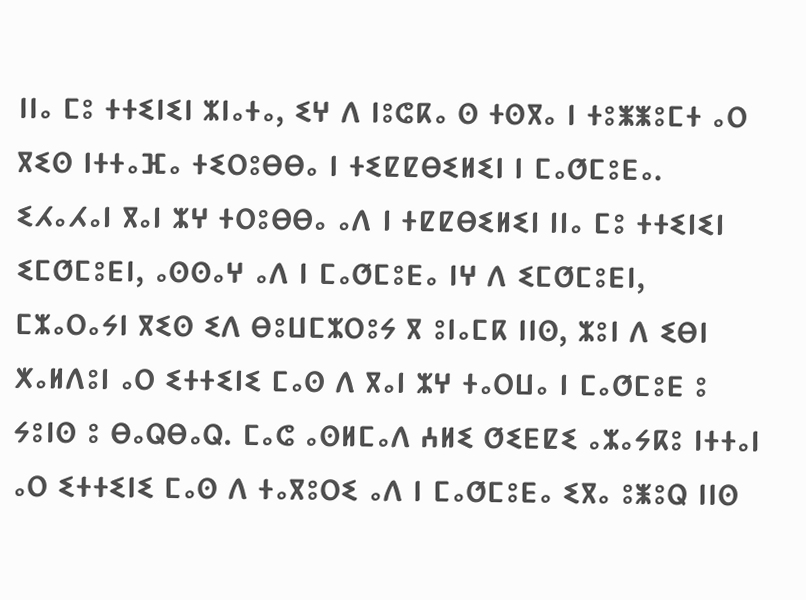ⵏⵏⴰ ⵎⵓ ⵜⵜⵉⵏⵉⵏ ⵣⵏⴰⵜⴰ, ⵉⵖ ⴷ ⵏⵓⵛⴽⴰ ⵙ ⵜⵙⴳⴰ ⵏ ⵜⵓⵥⵥⵓⵎⵜ ⴰⵔ ⴳⵉⵙ ⵏⵜⵜⴰⴼⴰ ⵜⵉⵔⵓⴱⴱⴰ ⵏ ⵜⵉⵇⵇⴱⵉⵍⵉⵏ ⵏ ⵎⴰⵚⵎⵓⴹⴰ. ⵉⵃⴰⵃⴰⵏ ⴳⴰⵏ ⵣⵖ ⵜⵔⵓⴱⴱⴰ ⴰⴷ ⵏ ⵜⵇⵇⴱⵉⵍⵉⵏ ⵏⵏⴰ ⵎⵓ ⵜⵜⵉⵏⵉⵏ ⵉⵎⵚⵎⵓⴹⵏ, ⴰⵙⵙⴰⵖ ⴰⴷ ⵏ ⵎⴰⵚⵎⵓⴹⴰ ⵏⵖ ⴷ ⵉⵎⵚⵎⵓⴹⵏ, ⵎⵣⴰⵔⴰⵢⵏ ⴳⵉⵙ ⵉⴷ ⴱⵓⵡⵎⵣⵔⵓⵢ ⴳ ⵓⵏⴰⵎⴽ ⵏⵏⵙ, ⵣⵓⵏ ⴷ ⵉⴱⵏ ⵅⴰⵍⴷⵓⵏ ⴰⵔ ⵉⵜⵜⵉⵏⵉ ⵎⴰⵙ ⴷ ⴳⴰⵏ ⵣⵖ ⵜⴰⵔⵡⴰ ⵏ ⵎⴰⵚⵎⵓⴹ ⵓ ⵢⵓⵏⵙ ⵓ ⴱⴰⵕⴱⴰⵕ. ⵎⴰⵛ ⴰⵙⵍⵎⴰⴷ ⵄⵍⵉ ⵚⵉⴹⵇⵉ ⴰⵣⴰⵢⴽⵓ ⵏⵜⵜⴰⵏ ⴰⵔ ⵉⵜⵜⵉⵏⵉ ⵎⴰⵙ ⴷ ⵜⴰⴳⵓⵔⵉ ⴰⴷ ⵏ ⵎⴰⵚⵎⵓⴹⴰ ⵉⴳⴰ ⵓⵥⵓⵕ ⵏⵏⵙ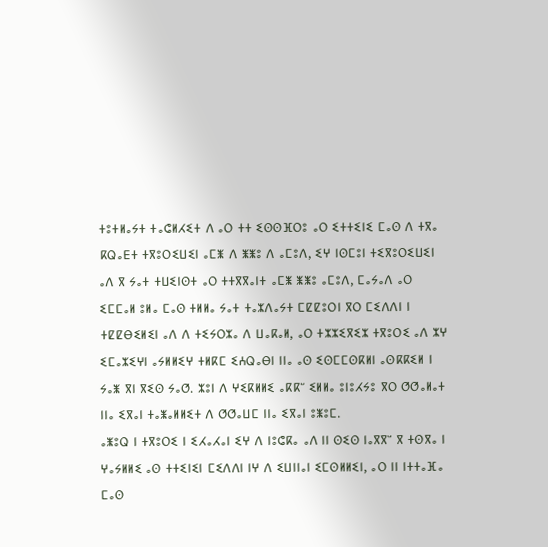ⵜⵓⵜⵍⴰⵢⵜ ⵜⴰⵛⵍⵃⵉⵜ ⴷ ⴰⵔ ⵜⵜ ⵉⵙⵙⴼⵔⵓ ⴰⵔ ⵉⵜⵜⵉⵏⵉ ⵎⴰⵙ ⴷ ⵜⴳⴰ ⴽⵕⴰⴹⵜ ⵜⴳⵓⵔⵉⵡⵉⵏ ⴰⵎⵥ ⴷ ⵥⵥⵓ ⴷ ⴰⵎⵓⴷ, ⵉⵖ ⵏⵙⵎⵓⵏ ⵜⵉⴳⵓⵔⵉⵡⵉⵏ ⴰⴷ ⴳ ⵢⴰⵜ ⵜⵡⵉⵏⵙⵜ ⴰⵔ ⵜⵜⴳⴳⴰⵏⵜ ⴰⵎⵥ ⵥⵥⵓ ⴰⵎⵓⴷ, ⵎⴰⵢⴰⴷ ⴰⵔ ⵉⵎⵎⴰⵍ ⵓⵍⴰ ⵎⴰⵙ ⵜⵍⵍⴰ ⵢⴰⵜ ⵜⴰⵣⴷⴰⵢⵜ ⵎⵇⵇⵓⵔⵏ ⴳⵔ ⵎⵉⴷⴷⵏ ⵏ ⵜⵇⵇⴱⵉⵍⵉⵏ ⴰⴷ ⴷ ⵜⵉⵢⵔⵣⴰ ⴷ ⵡⴰⴽⴰⵍ, ⴰⵔ ⵜⵣⵣⵉⴳⵉⵣ ⵜⴳⵓⵔⵉ ⴰⴷ ⵣⵖ ⵉⵎⴰⵣⵉⵖⵏ ⴰⵢⵍⵍⵉⵖ ⵜⵍⴽⵎ ⵉⵄⵕⴰⴱⵏ ⵏⵏⴰ ⴰⵙ ⵉⵙⵎⵎⵙⴽⵍⵏ ⴰⵙⴽⴽⵉⵍ ⵏ ⵢⴰⵥ ⴳⵏ ⴳⵉⵙ ⵢⴰⵚ. ⵣⵓⵏ ⴷ ⵖⵉⴽⵍⵍⵉ ⴰⴽⴽⵯ ⵉⵍⵍⴰ ⵓⵏⵓⵃⵢⵓ ⴳⵔ ⵚⵚⴰⵍⴰⵜ ⵏⵏⴰ ⵉⴳⴰⵏ ⵜⴰⵥⴰⵍⵍⵉⵜ ⴷ ⵚⵚⴰⵡⵎ ⵏⵏⴰ ⵉⴳⴰⵏ ⵓⵥⵓⵎ.
ⴰⵥⵓⵕ ⵏ ⵜⴳⵓⵔⵉ ⵏ ⵉⵃⴰⵃⴰⵏ ⵉⵖ ⴷ ⵏⵓⵛⴽⴰ ⴰⴷ ⵏⵏ ⵙⵉⵙ ⵏⴰⴳⴳⵯ ⴳ ⵜⵙⴳⴰ ⵏ ⵖⴰⵢⵍⵍⵉ ⴰⵙ ⵜⵜⵉⵏⵉⵏ ⵎⵉⴷⴷⵏ ⵏⵖ ⴷ ⵉⵡⵏⵏⴰⵏ ⵉⵎⵙⵍⵍⵉⵏ, ⴰⵔ ⵏⵏ ⵏⵜⵜⴰⴼⴰ ⵎⴰⵙ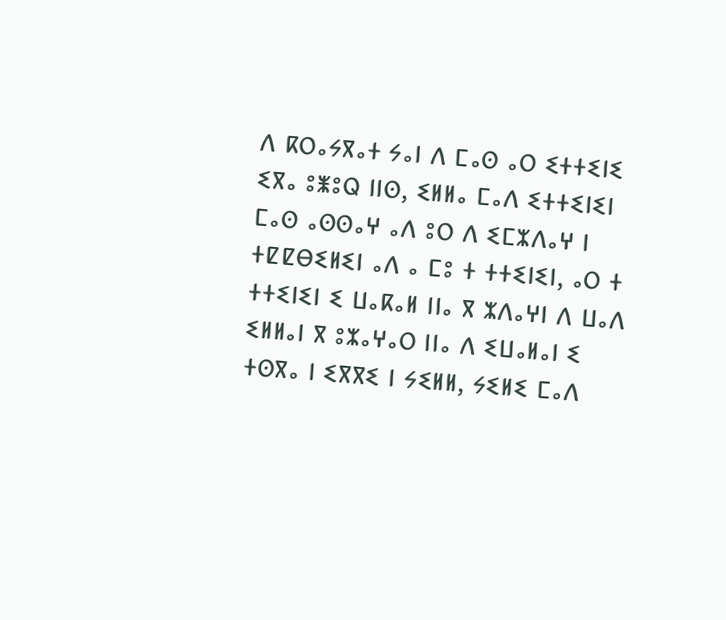ⴷ ⴽⵔⴰⵢⴳⴰⵜ ⵢⴰⵏ ⴷ ⵎⴰⵙ ⴰⵔ ⵉⵜⵜⵉⵏⵉ ⵉⴳⴰ ⵓⵥⵓⵕ ⵏⵏⵙ, ⵉⵍⵍⴰ ⵎⴰⴷ ⵉⵜⵜⵉⵏⵉⵏ ⵎⴰⵙ ⴰⵙⵙⴰⵖ ⴰⴷ ⵓⵔ ⴷ ⵉⵎⵣⴷⴰⵖ ⵏ ⵜⵇⵇⴱⵉⵍⵉⵏ ⴰⴷ ⴰ ⵎⵓ ⵜ ⵜⵜⵉⵏⵉⵏ, ⴰⵔ ⵜ ⵜⵜⵉⵏⵉⵏ ⵉ ⵡⴰⴽⴰⵍ ⵏⵏⴰ ⴳ ⵣⴷⴰⵖⵏ ⴷ ⵡⴰⴷ ⵉⵍⵍⴰⵏ ⴳ ⵓⵣⴰⵖⴰⵔ ⵏⵏⴰ ⴷ ⵉⵡⴰⵍⴰⵏ ⵉ ⵜⵙⴳⴰ ⵏ ⵉⴳⴳⵉ ⵏ ⵢⵉⵍⵍ, ⵢⵉⵍⵉ ⵎⴰⴷ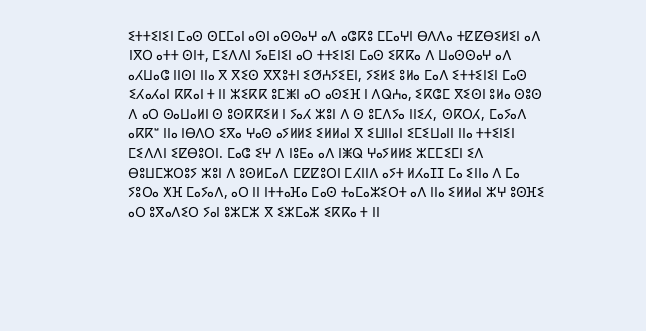ⵉⵜⵜⵉⵏⵉⵏ ⵎⴰⵙ ⵙⵎⵎⴰⵏ ⴰⵙⵏ ⴰⵙⵙⴰⵖ ⴰⴷ ⴰⵛⴽⵓ ⵎⵎⴰⵖⵏ ⴱⴷⴷⴰ ⵜⵇⵇⴱⵉⵍⵉⵏ ⴰⴷ ⵏⴳⵔ ⴰⵜⵜ ⵙⵏⵜ, ⵎⵉⴷⴷⵏ ⵢⴰⴹⵏⵉⵏ ⴰⵔ ⵜⵜⵉⵏⵉⵏ ⵎⴰⵙ ⵉⴽⴽⴰ ⴷ ⵡⴰⵙⵙⴰⵖ ⴰⴷ ⴰⵃⵡⴰⵛ ⵏⵏⵙⵏ ⵏⵏⴰ ⴳ ⴳⵉⵙ ⴳⴳⵓⵜⵏ ⵉⵚⵄⵢⵉⴹⵏ, ⵢⵉⵍⵉ ⵓⵍⴰ ⵎⴰⴷ ⵉⵜⵜⵉⵏⵉⵏ ⵎⴰⵙ ⵉⵃⴰⵃⴰⵏ ⴽⴽⴰⵏ ⵜ ⵏⵏ ⵣⵉⴽⴽ ⵓⵎⵥⵏ ⴰⵔ ⴰⵙⵉⴼ ⵏ ⴷⵕⵄⴰ, ⵉⴽⵛⵎ ⴳⵉⵙⵏ ⵓⵍⴰ ⵙⵓⵙ ⴷ ⴰⵔ ⵙⴰⵡⴰⵍⵏ ⵙ ⵓⵙⴽⴽⵉⵍ ⵏ ⵢⴰⵃ ⵣⵓⵏ ⴷ ⵙ ⵓⵎⴷⵢⴰ ⵏⵏⵉⵃ, ⵙⴽⵔⵃ, ⵎⴰⵢⴰⴷ ⴰⴽⴽⵯ ⵏⵏⴰ ⵏⴱⴷⵔ ⵉⴳⴰ ⵖⴰⵙ ⴰⵢⵍⵍⵉ ⵉⵍⵍⴰⵏ ⴳ ⵉⵡⵏⵏⴰⵏ ⵉⵎⵉⵡⴰⵏⵏ ⵏⵏⴰ ⵜⵜⵉⵏⵉⵏ ⵎⵉⴷⴷⵏ ⵉⵇⴱⵓⵔⵏ. ⵎⴰⵛ ⵉⵖ ⴷ ⵏⵓⴹⴰ ⴰⴷ ⵏⵥⵕ ⵖⴰⵢⵍⵍⵉ ⵣⵎⵎⵉⵎⵏ ⵉⴷ ⴱⵓⵡⵎⵣⵔⵓⵢ ⵣⵓⵏ ⴷ ⵓⵙⵍⵎⴰⴷ ⵎⵇⵇⵓⵔⵏ ⵎⵃⵏⵏⴷ ⴰⵢⵜ ⵍⵃⴰⵊⵊ ⵎⴰ ⵉⵏⵏⴰ ⴷ ⵎⴰ ⵢⵓⵔⴰ ⵅⴼ ⵎⴰⵢⴰⴷ, ⴰⵔ ⵏⵏ ⵏⵜⵜⴰⴼⴰ ⵎⴰⵙ ⵜⴰⵎⴰⵣⵉⵔⵜ ⴰⴷ ⵏⵏⴰ ⵉⵍⵍⴰⵏ ⵣⵖ ⵓⵙⴼⵉ ⴰⵔ ⵓⴳⴰⴷⵉⵔ ⵢⴰⵏ ⵓⵣⵎⵣ ⴳ ⵉⵣⵎⴰⵣ ⵉⴽⴽⴰ ⵜ ⵏⵏ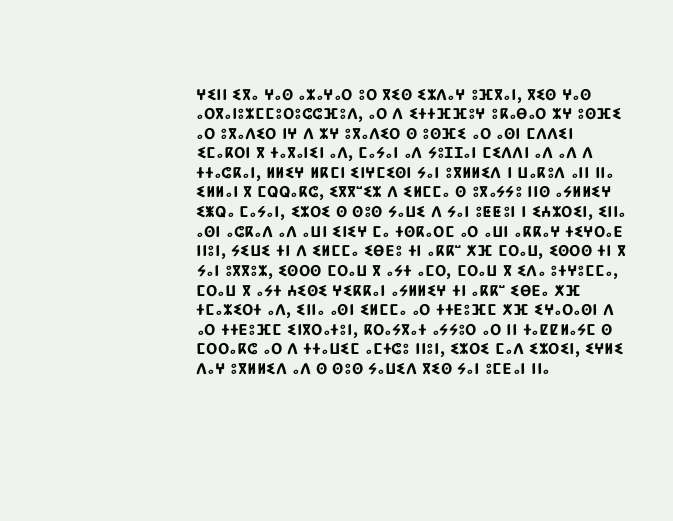ⵖⵉⵏⵏ ⵉⴳⴰ ⵖⴰⵙ ⴰⵣⴰⵖⴰⵔ ⵓⵔ ⴳⵉⵙ ⵉⵣⴷⴰⵖ ⵓⴼⴳⴰⵏ, ⴳⵉⵙ ⵖⴰⵙ ⴰⵔⴳⴰⵏⵓⵣⵎⵎⵓⵔⵓⵛⵛⴼⵓⴷ, ⴰⵔ ⴷ ⵉⵜⵜⴼⴼⵓⵖ ⵓⴽⴰⴱⴰⵔ ⵣⵖ ⵓⵙⴼⵉ ⴰⵔ ⵓⴳⴰⴷⵉⵔ ⵏⵖ ⴷ ⵣⵖ ⵓⴳⴰⴷⵉⵔ ⵙ ⵓⵙⴼⵉ ⴰⵔ ⴰⵙⵏ ⵎⴷⴷⵉⵏ ⵉⵎⴰⴽⵔⵏ ⴳ ⵜⴰⴳⴰⵏⵉⵏ ⴰⴷ, ⵎⴰⵢⴰⵏ ⴰⴷ ⵢⵓⵊⵊⴰⵏ ⵎⵉⴷⴷⵏ ⴰⴷ ⴰⴷ ⴷ ⵜⵜⴰⵛⴽⴰⵏ, ⵍⵍⵉⵖ ⵍⴽⵎⵏ ⵉⵏⵖⵎⵉⵙⵏ ⵢⴰⵏ ⵓⴳⵍⵍⵉⴷ ⵏ ⵡⴰⴽⵓⴷ ⴰⵏⵏ ⵏⵏⴰ ⵉⵍⵍⴰⵏ ⴳ ⵎⵕⵕⴰⴽⵛ, ⵉⴳⴳⵯⵉⵣ ⴷ ⵉⵍⵎⵎⴰ ⵙ ⵓⴳⴰⵢⵢⵓ ⵏⵏⵙ ⴰⵢⵍⵍⵉⵖ ⵉⵥⵕⴰ ⵎⴰⵢⴰⵏ, ⵉⵣⵔⵉ ⵙ ⵙⵓⵙ ⵢⴰⵡⵉ ⴷ ⵢⴰⵏ ⵓⵟⵟⵓⵏ ⵏ ⵉⵄⵣⵔⵉⵏ, ⵉⵏⵏⴰ ⴰⵙⵏ ⴰⵛⴽⴰⴷ ⴰⴷ ⴰⵡⵏ ⵉⵏⵉⵖ ⵎⴰ ⵜⵙⴽⴰⵔⵎ ⴰⵔ ⴰⵡⵏ ⴰⴽⴽⴰⵖ ⵜⵉⵖⵔⴰⴹ ⵏⵏⵓⵏ, ⵢⵉⵡⵉ ⵜⵏ ⴷ ⵉⵍⵎⵎⴰ ⵉⴱⴹⵓ ⵜⵏ ⴰⴽⴽⵯ ⵅⴼ ⵎⵔⴰⵡ, ⵉⵙⵔⵙ ⵜⵏ ⴳ ⵢⴰⵏ ⵓⴳⴳⵓⵣ, ⵉⵙⵔⵙ ⵎⵔⴰⵡ ⴳ ⴰⵢⵜ ⴰⵎⵔ, ⵎⵔⴰⵡ ⴳ ⵉⴷⴰ ⵓⵜⵖⵓⵎⵎⴰ, ⵎⵔⴰⵡ ⴳ ⴰⵢⵜ ⵄⵉⵙⵉ ⵖⵉⴽⴽⴰⵏ ⴰⵢⵍⵍⵉⵖ ⵜⵏ ⴰⴽⴽⵯ ⵉⴱⴹⴰ ⵅⴼ ⵜⵎⴰⵣⵉⵔⵜ ⴰⴷ, ⵉⵏⵏⴰ ⴰⵙⵏ ⵉⵍⵎⵎⴰ ⴰⵔ ⵜⵜⴹⵓⴼⵎ ⵅⴼ ⵉⵖⴰⵔⴰⵙⵏ ⴷ ⴰⵔ ⵜⵜⴹⵓⴼⵎ ⵉⵏⴳⵔⴰⵜⵓⵏ, ⴽⵔⴰⵢⴳⴰⵜ ⴰⵢⵢⵓⵔ ⴰⵔ ⵏⵏ ⵜⴰⵇⵇⵍⴰⵢⵎ ⵙ ⵎⵔⵔⴰⴽⵛ ⴰⵔ ⴷ ⵜⵜⴰⵡⵉⵎ ⴰⵎⵜⵛⵓ ⵏⵏⵓⵏ, ⵉⵣⵔⵉ ⵎⴰⴷ ⵉⵣⵔⵉⵏ, ⵉⵖⵍⵉ ⴷⴰⵖ ⵓⴳⵍⵍⵉⴷ ⴰⴷ ⵙ ⵙⵓⵙ ⵢⴰⵡⵉⴷ ⴳⵉⵙ ⵢⴰⵏ ⵓⵎⴹⴰⵏ ⵏⵏⴰ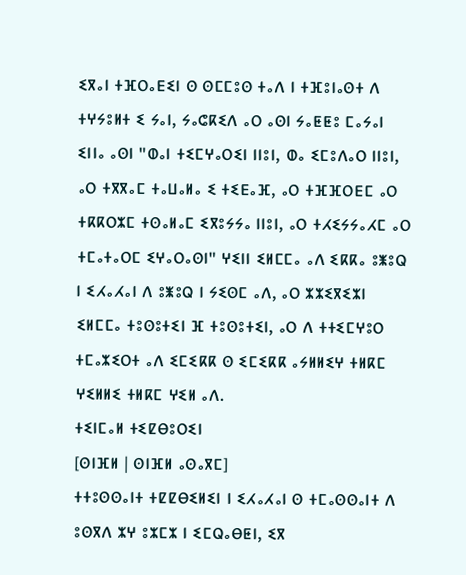ⵉⴳⴰⵏ ⵜⴼⵔⴰⴹⵉⵏ ⵙ ⵙⵎⵎⵓⵙ ⵜⴰⴷ ⵏ ⵜⴼⵓⵏⴰⵙⵜ ⴷ ⵜⵖⵢⵓⵍⵜ ⵉ ⵢⴰⵏ, ⵢⴰⵛⴽⵉⴷ ⴰⵔ ⴰⵙⵏ ⵢⴰⵟⵟⵓ ⵎⴰⵢⴰⵏ ⵉⵏⵏⴰ ⴰⵙⵏ "ⵀⴰⵏ ⵜⵉⵎⵖⴰⵔⵉⵏ ⵏⵏⵓⵏ, ⵀⴰ ⵉⵎⵓⴷⴰⵔ ⵏⵏⵓⵏ, ⴰⵔ ⵜⴳⴳⴰⵎ ⵜⴰⵡⴰⵍⴰ ⵉ ⵜⵉⴹⴰⴼ, ⴰⵔ ⵜⴼⴼⵔⴹⵎ ⴰⵔ ⵜⴽⴽⵔⵣⵎ ⵜⵙⴰⵍⴰⵎ ⵉⴳⵓⵢⵢⴰ ⵏⵏⵓⵏ, ⴰⵔ ⵜⵃⵉⵢⵢⴰⵃⵎ ⴰⵔ ⵜⵎⴰⵜⴰⵔⵎ ⵉⵖⴰⵔⴰⵙⵏ" ⵖⵉⵏⵏ ⵉⵍⵎⵎⴰ ⴰⴷ ⵉⴽⴽⴰ ⵓⵥⵓⵕ ⵏ ⵉⵃⴰⵃⴰⵏ ⴷ ⵓⵥⵓⵕ ⵏ ⵢⵉⵙⵎ ⴰⴷ, ⴰⵔ ⵣⵣⵉⴳⵉⵣⵏ ⵉⵍⵎⵎⴰ ⵜⵓⵙⵓⵜⵉⵏ ⴼ ⵜⵓⵙⵓⵜⵉⵏ, ⴰⵔ ⴷ ⵜⵜⵉⵎⵖⵓⵔ ⵜⵎⴰⵣⵉⵔⵜ ⴰⴷ ⵉⵎⵉⴽⴽ ⵙ ⵉⵎⵉⴽⴽ ⴰⵢⵍⵍⵉⵖ ⵜⵍⴽⵎ ⵖⵉⵍⵍⵉ ⵜⵍⴽⵎ ⵖⵉⵍ ⴰⴷ.
ⵜⵉⵏⵎⴰⵍ ⵜⵉⵇⴱⵓⵔⵉⵏ
[ⵙⵏⴼⵍ | ⵙⵏⴼⵍ ⴰⵙⴰⴳⵎ]
ⵜⵜⵓⵙⵙⴰⵏⵜ ⵜⵇⵇⴱⵉⵍⵉⵏ ⵏ ⵉⵃⴰⵃⴰⵏ ⵙ ⵜⵎⴰⵙⵙⴰⵏⵜ ⴷ ⵓⵙⴳⴷ ⵣⵖ ⵓⵣⵎⵣ ⵏ ⵉⵎⵕⴰⴱⵟⵏ, ⵉⴳ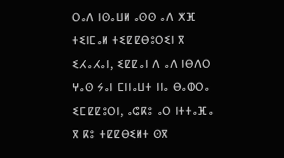ⵔⴰⴷ ⵏⵙⴰⵡⵍ ⴰⵙⵙ ⴰⴷ ⵅⴼ ⵜⵉⵏⵎⴰⵍ ⵜⵉⵇⵇⴱⵓⵔⵉⵏ ⴳ ⵉⵃⴰⵃⴰⵏ, ⵉⵇⵇⴰⵏ ⴷ ⴰⴷ ⵏⴱⴷⵔ ⵖⴰⵙ ⵢⴰⵏ ⵎⵏⵏⴰⵡⵜ ⵏⵏⴰ ⴱⴰⵀⵔⴰ ⵉⵎⵇⵇⵓⵔⵏ, ⴰⵛⴽⵓ ⴰⵔ ⵏⵜⵜⴰⴼⴰ ⴳ ⴽⵓ ⵜⵇⵇⴱⵉⵍⵜ ⵙⴳ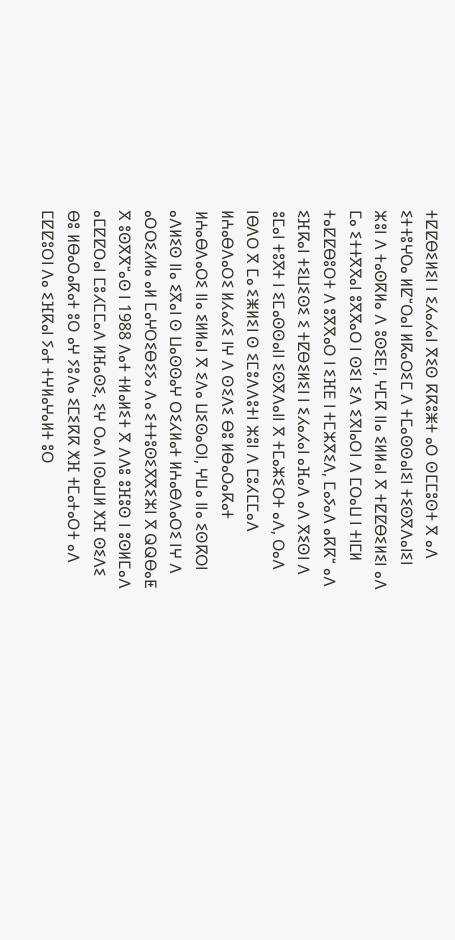ⵜⵇⵇⴱⵉⵍⵉⵏ ⵏ ⵉⵃⴰⵃⴰⵏ ⴳⵉⵙ ⴽⴽⵓⵥⵜ ⴰⵔ ⵙⵎⵎⵓⵙⵜ ⴳ ⴰⴷ ⵉⵜⵜⵓⵖⵔⴰ ⵍⵇⵯⵔⴰⵏ ⵍⴽⴰⵔⵉⵎ ⴷ ⵜⵎⴰⵙⵙⴰⵏⵉⵏ ⵜⵉⵙⴳⴷⴰⵏⵉⵏ ⵣⵓⵏ ⴷ ⵜⴰⵙⴽⵍⴰ ⴷ ⵓⵙⵉⴹⵏ, ⵖⵎⴽ ⵏⵏⴰ ⵉⵍⵍⴰⵏ ⴳ ⵜⵇⵇⴱⵉⵍⵉⵏ ⴰⴷ ⵎⴰ ⵉⵜⵜⴳⴳⴰⵏ ⵓⴳⴳⴰⵔ ⵏ ⵙⵉⵏ ⵉⴷ ⵉⴳⵏⴰⵔⵏ ⴷ ⵎⵔⴰⵡ ⵏ ⵜⵏⵎⵍ ⵜⴰⵇⵇⴱⵓⵔⵜ ⴷ ⵓⴳⴳⴰⵔ ⵏ ⵉⴼⴹ ⵏ ⵜⵎⵣⴳⵉⴷ, ⵎⴰⵢⴰⴷ ⴰⴽⴽⵯ ⴰⴷ ⵉⴼⴽⴰⵏ ⵜⵉⵡⵉⵙⵉ ⵉ ⵜⵇⴱⵉⵍⵉⵏ ⵏ ⵉⵃⴰⵃⴰⵏ ⴰⴼⴰⴷ ⴰⴷ ⴳⵉⵙⵏ ⴷ ⵓⵎⴰⵏ ⵜⵓⴳⵜ ⵏ ⵉⵎⴰⵙⵙⴰⵏⵏ ⵉⵙⴳⴷⴰⵏⵏ ⴳ ⵜⵎⴰⵣⵉⵔⵜ ⴰⴷ, ⵔⴰⴷ ⵏⴱⴷⵔ ⴳ ⵎⴰ ⵉⵥⵍⵉⵏ ⵙ ⵉⵎⵓⴷⴷⵓⵜⵏ ⵣⵓⵏ ⴷ ⵎⵓⵃⵎⵎⴰⴷ ⵍⵄⴰⴱⴷⴰⵔⵉ ⵍⵃⴰⵃⵉ ⵏⵖ ⴷ ⵙⵉⴷⵉ ⴱⵓ ⵍⴱⴰⵔⴰⴽⴰⵜ ⵍⵄⴰⴱⴷⴰⵔⵉ ⵏⵏⴰ ⵉⵍⵍⴰⵏ ⴳ ⵉⴷⴰ ⵡⵉⵙⴰⵔⵏ, ⵖⵡⴰ ⵏⵏⴰ ⵉⵙⴽⵔⵏ ⴰⴷⵍⵉⵙ ⵏⵏⴰ ⵉⴳⴰⵏ ⵙ ⵡⴰⵙⵙⴰⵖ ⵔⵉⵃⵍⴰⵜ ⵍⵄⴰⴱⴷⴰⵔⵉ ⵏⵖ ⴷ ⴰⵔⵔⵉⵃⵍⴰ ⴰⵍ ⵎⴰⵖⵔⵉⴱⵉⵢⴰ ⴷⴰ ⵉⵜⵜⵓⵙⵉⴳⴳⵉⵣⵏ ⴳ ⵕⵕⴱⴰⵟ ⴳ ⵓⵙⴳⴳⵯⴰⵙ ⵏ 1988 ⴷⴰⵜ ⵜⵍⴰⵍⵉⵜ ⴳ ⴷⴷⵓ ⵓⴼⵓⵙ ⵏ ⵓⵙⵍⵎⴰⴷ ⴰⵎⵇⵇⵔⴰⵏ ⵎⵓⵃⵎⵎⴰⴷ ⵍⴼⴰⵙⵉ, ⵉⵖ ⵔⴰⴷ ⵏⵙⴰⵡⵍ ⵅⴼ ⵙⵉⴷⵉ ⴱⵓ ⵍⴱⴰⵔⴰⴽⴰⵜ ⵓⵔ ⴰⵖ ⵢⵓⴷⴰ ⵉⵎⵉⴽⴽ ⵅⴼ ⵜⵎⴰⵜⴰⵔⵜ ⴰⴷ ⵎⵇⵇⵓⵔⵏ ⴷⴰ ⵉⴼⴽⴰⵏ ⵢⴰⵜ ⵜⵖⵍⴰⵖⴰⵍⵜ ⵓⵔ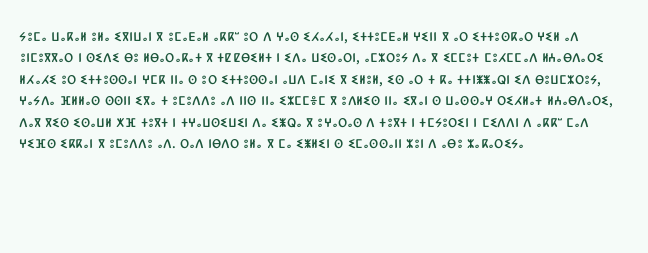ⵢⵓⵎⴰ ⵡⴰⴽⴰⵍ ⵓⵍⴰ ⵉⴳⵏⵡⴰⵏ ⴳ ⵓⵎⴰⴹⴰⵍ ⴰⴽⴽⵯ ⵓⵔ ⴷ ⵖⴰⵙ ⵉⵃⴰⵃⴰⵏ, ⵉⵜⵜⵓⵎⴹⴰⵍ ⵖⵉⵏⵏ ⴳ ⴰⵔ ⵉⵜⵜⵓⵙⴽⴰⵔ ⵖⵉⵍ ⴰⴷ ⵓⵏⵎⵓⴳⴳⴰⵔ ⵏ ⵙⵉⴷⵉ ⴱⵓ ⵍⴱⴰⵔⴰⴽⴰⵜ ⴳ ⵜⵇⵇⴱⵉⵍⵜ ⵏ ⵉⴷⴰ ⵡⵉⵙⴰⵔⵏ, ⴰⵎⵣⵔⵓⵢ ⴷⴰ ⴳ ⵉⵎⵎⵓⵜ ⵎⵓⵃⵎⵎⴰⴷ ⵍⵄⴰⴱⴷⴰⵔⵉ ⵍⵃⴰⵃⵉ ⵓⵔ ⵉⵜⵜⵓⵙⵙⴰⵏ ⵖⵎⴽ ⵏⵏⴰ ⵙ ⵓⵔ ⵉⵜⵜⵓⵙⵙⴰⵏ ⴰⵡⴷ ⵎⴰⵏⵉ ⴳ ⵉⵍⵓⵍ, ⵉⵙ ⴰⵔ ⵜ ⴽⴰ ⵜⵜⵏⵥⵥⴰⵕⵏ ⵉⴷ ⴱⵓⵡⵎⵣⵔⵓⵢ, ⵖⴰⵢⴷⴰ ⴼⵍⵍⴰⵙ ⵙⵙⵏⵏ ⵉⴳⴰ ⵜ ⵓⵎⵓⴷⴷⵓ ⴰⴷ ⵏⵏⵙ ⵏⵏⴰ ⵉⵣⵎⵎⴻⵎ ⴳ ⵓⴷⵍⵉⵙ ⵏⵏⴰ ⵉⴳⴰⵏ ⵙ ⵡⴰⵙⵙⴰⵖ ⵔⵉⵃⵍⴰⵜ ⵍⵄⴰⴱⴷⴰⵔⵉ, ⴷⴰⴳ ⴳⵉⵙ ⵉⵙⴰⵡⵍ ⵅⴼ ⵜⵓⴳⵜ ⵏ ⵜⵖⴰⵡⵙⵉⵡⵉⵏ ⴷⴰ ⵉⵥⵕⴰ ⴳ ⵓⵖⴰⵔⴰⵙ ⴷ ⵜⵓⴳⵜ ⵏ ⵜⵎⵢⵓⵔⵉⵏ ⵏ ⵎⵉⴷⴷⵏ ⴷ ⴰⴽⴽⵯ ⵎⴰⴷ ⵖⵉⴼⵙ ⵉⴽⴽⴰⵏ ⴳ ⵓⵎⵓⴷⴷⵓ ⴰⴷ. ⵔⴰⴷ ⵏⴱⴷⵔ ⵓⵍⴰ ⴳ ⵎⴰ ⵉⵥⵍⵉⵏ ⵙ ⵉⵎⴰⵙⵙⴰⵏⵏ ⵣⵓⵏ ⴷ ⴰⴱⵓ ⵣⴰⴽⴰⵔⵉⵢⴰ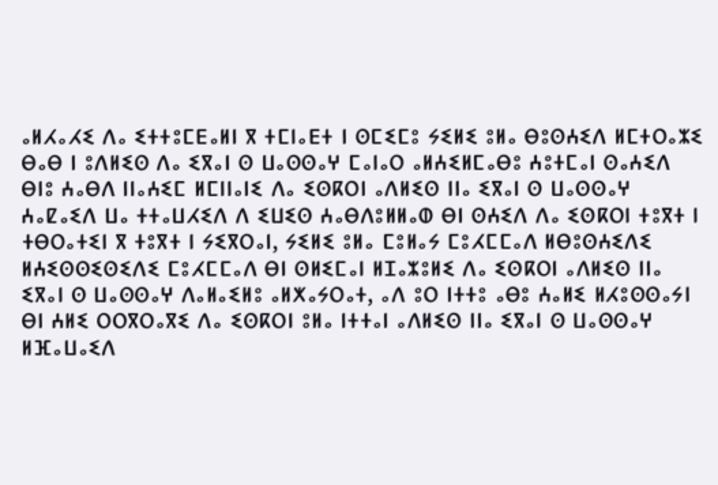ⴰⵍⵃⴰⵃⵉ ⴷⴰ ⵉⵜⵜⵓⵎⴹⴰⵍⵏ ⴳ ⵜⵎⵏⴰⴹⵜ ⵏ ⵙⵎⵉⵎⵓ ⵢⵉⵍⵉ ⵓⵍⴰ ⴱⵓⵙⵄⵉⴷ ⵍⵎⵜⵔⴰⵣⵉ ⴱⴰⴱ ⵏ ⵓⴷⵍⵉⵙ ⴷⴰ ⵉⴳⴰⵏ ⵙ ⵡⴰⵙⵙⴰⵖ ⵎⴰⵏⴰⵔ ⴰⵍⵄⵉⵍⵎⴰⴱⵓ ⵄⵓⵜⵎⴰⵏ ⵙⴰⵄⵉⴷ ⴱⵏⵓ ⵄⴰⴱⴷ ⵏⵏⴰⵄⵉⵎ ⵍⵎⵏⵏⴰⵏⵉ ⴷⴰ ⵉⵙⴽⵔⵏ ⴰⴷⵍⵉⵙ ⵏⵏⴰ ⵉⴳⴰⵏ ⵙ ⵡⴰⵙⵙⴰⵖ ⵄⴰⵇⴰⵉⴷ ⵡⴰ ⵜⵜⴰⵡⵃⵉⴷ ⴷ ⵉⵡⵉⵙ ⵄⴰⴱⴷⵓⵍⵍⴰⵀ ⴱⵏ ⵙⵄⵉⴷ ⴷⴰ ⵉⵙⴽⵔⵏ ⵜⵓⴳⵜ ⵏ ⵜⴱⵔⴰⵜⵉⵏ ⴳ ⵜⵓⴳⵜ ⵏ ⵢⵉⴳⵔⴰⵏ, ⵢⵉⵍⵉ ⵓⵍⴰ ⵎⵓⵍⴰⵢ ⵎⵓⵃⵎⵎⴰⴷ ⵍⴱⵓⵙⵄⵉⴷⵉ ⵍⵄⵉⵙⵙⵉⵙⵉⴷⵉ ⵎⵓⵃⵎⵎⴰⴷ ⴱⵏ ⵙⵍⵉⵎⴰⵏ ⵍⵊⴰⵣⵓⵍⵉ ⴷⴰ ⵉⵙⴽⵔⵏ ⴰⴷⵍⵉⵙ ⵏⵏⴰ ⵉⴳⴰⵏ ⵙ ⵡⴰⵙⵙⴰⵖ ⴷⴰⵍⴰⵉⵍⵓ ⴰⵍⵅⴰⵢⵔⴰⵜ, ⴰⴷ ⵓⵔ ⵏⵜⵜⵓ ⴰⴱⵓ ⵄⴰⵍⵉ ⵍⵃⵓⵙⵙⴰⵢⵏ ⴱⵏ ⵄⵍⵉ ⵔⵔⴳⵔⴰⴳⵉ ⴷⴰ ⵉⵙⴽⵔⵏ ⵓⵍⴰ ⵏⵜⵜⴰⵏ ⴰⴷⵍⵉⵙ ⵏⵏⴰ ⵉⴳⴰⵏ ⵙ ⵡⴰⵙⵙⴰⵖ ⵍⴼⴰⵡⴰⵉⴷ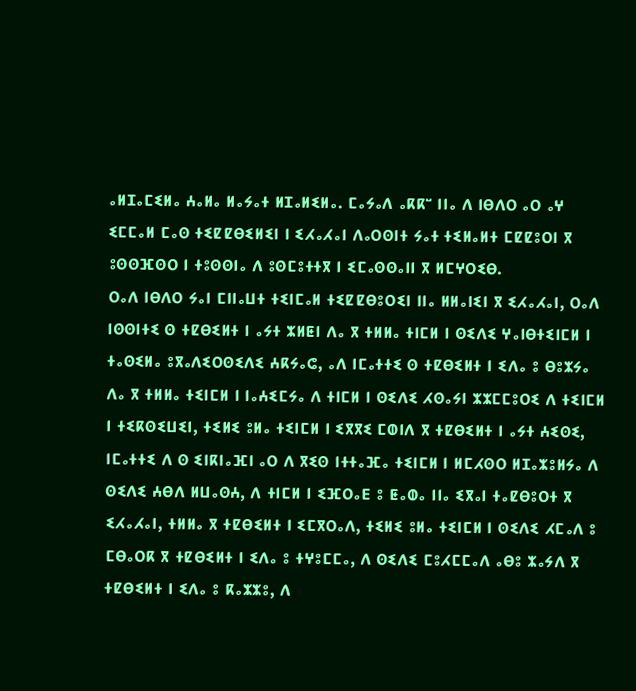ⴰⵍⵊⴰⵎⵉⵍⴰ ⵄⴰⵍⴰ ⵍⴰⵢⴰⵜ ⵍⵊⴰⵍⵉⵍⴰ. ⵎⴰⵢⴰⴷ ⴰⴽⴽⵯ ⵏⵏⴰ ⴷ ⵏⴱⴷⵔ ⴰⵔ ⴰⵖ ⵉⵎⵎⴰⵍ ⵎⴰⵙ ⵜⵉⵇⵇⴱⵉⵍⵉⵏ ⵏ ⵉⵃⴰⵃⴰⵏ ⴷⴰⵔⵙⵏⵜ ⵢⴰⵜ ⵜⵉⵍⴰⵍⵜ ⵎⵇⵇⵓⵔⵏ ⴳ ⵓⵙⵙⴼⵙⵔ ⵏ ⵜⵓⵙⵙⵏⴰ ⴷ ⵓⵙⵎⵓⵜⵜⴳ ⵏ ⵉⵎⴰⵙⵙⴰⵏⵏ ⴳ ⵍⵎⵖⵔⵉⴱ.
ⵔⴰⴷ ⵏⴱⴷⵔ ⵢⴰⵏ ⵎⵏⵏⴰⵡⵜ ⵜⵉⵏⵎⴰⵍ ⵜⵉⵇⵇⴱⵓⵔⵉⵏ ⵏⵏⴰ ⵍⵍⴰⵏⵉⵏ ⴳ ⵉⵃⴰⵃⴰⵏ, ⵔⴰⴷ ⵏⵙⵙⵏⵜⵉ ⵙ ⵜⵇⴱⵉⵍⵜ ⵏ ⴰⵢⵜ ⵣⵍⵟⵏ ⴷⴰ ⴳ ⵜⵍⵍⴰ ⵜⵏⵎⵍ ⵏ ⵙⵉⴷⵉ ⵖⴰⵏⴱⵜⵉⵏⵎⵍ ⵏ ⵜⴰⵙⵉⵍⴰ ⵓⴳⴰⴷⵉⵔⵙⵉⴷⵉ ⵄⴽⵢⴰⵛ, ⴰⴷ ⵏⵎⴰⵜⵜⵉ ⵙ ⵜⵇⴱⵉⵍⵜ ⵏ ⵉⴷⴰ ⵓ ⴱⵓⵣⵢⴰ ⴷⴰ ⴳ ⵜⵍⵍⴰ ⵜⵉⵏⵎⵍ ⵏ ⵏⴰⵄⵉⵎⵢⴰ ⴷ ⵜⵏⵎⵍ ⵏ ⵙⵉⴷⵉ ⵃⵙⴰⵢⵏ ⵣⵣⵎⵎⵓⵔⵉ ⴷ ⵜⵉⵏⵎⵍ ⵏ ⵜⵉⴽⵙⵉⵡⵉⵏ, ⵜⵉⵍⵉ ⵓⵍⴰ ⵜⵉⵏⵎⵍ ⵏ ⵉⴳⴳⵉ ⵎⵀⵏⴷ ⴳ ⵜⵇⴱⵉⵍⵜ ⵏ ⴰⵢⵜ ⵄⵉⵙⵉ, ⵏⵎⴰⵜⵜⵉ ⴷ ⵙ ⵉⵏⴽⵏⴰⴼⵏ ⴰⵔ ⴷ ⴳⵉⵙ ⵏⵜⵜⴰⴼⴰ ⵜⵉⵏⵎⵍ ⵏ ⵍⵎⵃⵙⵔ ⵍⵊⴰⵣⵓⵍⵢⴰ ⴷ ⵙⵉⴷⵉ ⵄⴱⴷ ⵍⵡⴰⵙⵄ, ⴷ ⵜⵏⵎⵍ ⵏ ⵉⴼⵔⴰⴹ ⵓ ⵟⴰⵀⴰ ⵏⵏⴰ ⵉⴳⴰⵏ ⵜⴰⵇⴱⵓⵔⵜ ⴳ ⵉⵃⴰⵃⴰⵏ, ⵜⵍⵍⴰ ⴳ ⵜⵇⴱⵉⵍⵜ ⵏ ⵉⵎⴳⵔⴰⴷ, ⵜⵉⵍⵉ ⵓⵍⴰ ⵜⵉⵏⵎⵍ ⵏ ⵙⵉⴷⵉ ⵃⵎⴰⴷ ⵓ ⵎⴱⴰⵔⴽ ⴳ ⵜⵇⴱⵉⵍⵜ ⵏ ⵉⴷⴰ ⵓ ⵜⵖⵓⵎⵎⴰ, ⴷ ⵙⵉⴷⵉ ⵎⵓⵃⵎⵎⴰⴷ ⴰⴱⵓ ⵣⴰⵢⴷ ⴳ ⵜⵇⴱⵉⵍⵜ ⵏ ⵉⴷⴰ ⵓ ⴽⴰⵣⵣⵓ, ⴷ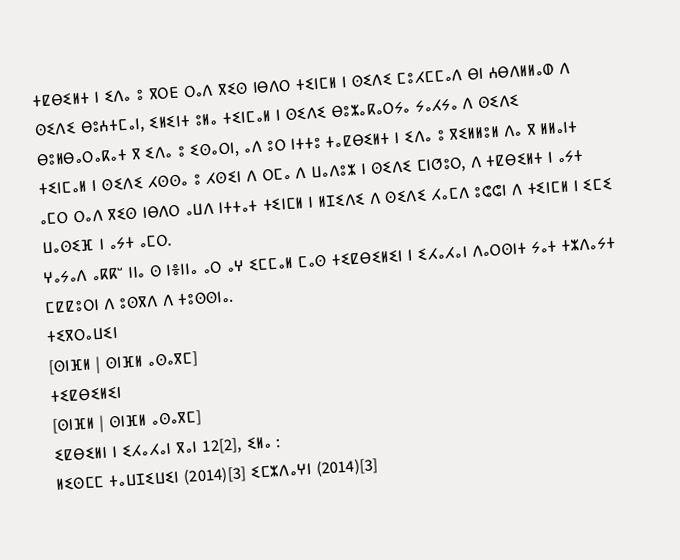ⵜⵇⴱⵉⵍⵜ ⵏ ⵉⴷⴰ ⵓ ⴳⵔⴹ ⵔⴰⴷ ⴳⵉⵙ ⵏⴱⴷⵔ ⵜⵉⵏⵎⵍ ⵏ ⵙⵉⴷⵉ ⵎⵓⵃⵎⵎⴰⴷ ⴱⵏ ⵄⴱⴷⵍⵍⴰⵀ ⴷ ⵙⵉⴷⵉ ⴱⵓⵄⵜⵎⴰⵏ, ⵉⵍⵉⵏⵜ ⵓⵍⴰ ⵜⵉⵏⵎⴰⵍ ⵏ ⵙⵉⴷⵉ ⴱⵓⵣⴰⴽⴰⵔⵢⴰ ⵢⴰⵃⵢⴰ ⴷ ⵙⵉⴷⵉ ⴱⵓⵍⴱⴰⵔⴰⴽⴰⵜ ⴳ ⵉⴷⴰ ⵓ ⵉⵙⴰⵔⵏ, ⴰⴷ ⵓⵔ ⵏⵜⵜⵓ ⵜⴰⵇⴱⵉⵍⵜ ⵏ ⵉⴷⴰ ⵓ ⴳⵉⵍⵍⵓⵍ ⴷⴰ ⴳ ⵍⵍⴰⵏⵜ ⵜⵉⵏⵎⴰⵍ ⵏ ⵙⵉⴷⵉ ⵃⵙⵙⴰ ⵓ ⵃⵙⵉⵏ ⴷ ⵔⵎⴰ ⴷ ⵡⴰⴷⵓⵣ ⵏ ⵙⵉⴷⵉ ⵎⵏⵚⵓⵔ, ⴷ ⵜⵇⴱⵉⵍⵜ ⵏ ⴰⵢⵜ ⴰⵎⵔ ⵔⴰⴷ ⴳⵉⵙ ⵏⴱⴷⵔ ⴰⵡⴷ ⵏⵜⵜⴰⵜ ⵜⵉⵏⵎⵍ ⵏ ⵍⵊⵉⴷⵉ ⴷ ⵙⵉⴷⵉ ⵃⴰⵎⴷ ⵓⵛⵛⵏ ⴷ ⵜⵉⵏⵎⵍ ⵏ ⵉⵎⵉ ⵡⴰⵙⵉⴼ ⵏ ⴰⵢⵜ ⴰⵎⵔ.
ⵖⴰⵢⴰⴷ ⴰⴽⴽⵯ ⵏⵏⴰ ⵙ ⵏⴻⵏⵏⴰ ⴰⵔ ⴰⵖ ⵉⵎⵎⴰⵍ ⵎⴰⵙ ⵜⵉⵇⴱⵉⵍⵉⵏ ⵏ ⵉⵃⴰⵃⴰⵏ ⴷⴰⵔⵙⵏⵜ ⵢⴰⵜ ⵜⵣⴷⴰⵢⵜ ⵎⵇⵇⵓⵔⵏ ⴷ ⵓⵙⴳⴷ ⴷ ⵜⵓⵙⵙⵏⴰ.
ⵜⵉⴳⵔⴰⵡⵉⵏ
[ⵙⵏⴼⵍ | ⵙⵏⴼⵍ ⴰⵙⴰⴳⵎ]
ⵜⵉⵇⴱⵉⵍⵉⵏ
[ⵙⵏⴼⵍ | ⵙⵏⴼⵍ ⴰⵙⴰⴳⵎ]
ⵉⵇⴱⵉⵍⵏ ⵏ ⵉⵃⴰⵃⴰⵏ ⴳⴰⵏ 12[2], ⵉⵍⴰ :
ⵍⵉⵙⵎⵎ ⵜⴰⵡⵊⵉⵡⵉⵏ (2014)[3] ⵉⵎⵣⴷⴰⵖⵏ (2014)[3]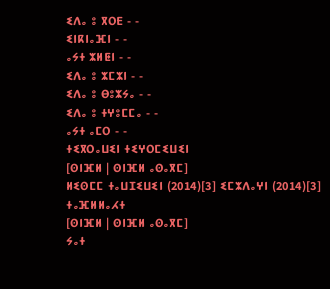ⵉⴷⴰ ⵓ ⴳⵔⴹ - -
ⵉⵏⴽⵏⴰⴼⵏ - -
ⴰⵢⵜ ⵣⵍⵟⵏ - -
ⵉⴷⴰ ⵓ ⵣⵎⵣⵏ - -
ⵉⴷⴰ ⵓ ⴱⵓⵣⵢⴰ - -
ⵉⴷⴰ ⵓ ⵜⵖⵓⵎⵎⴰ - -
ⴰⵢⵜ ⴰⵎⵔ - -
ⵜⵉⴳⵔⴰⵡⵉⵏ ⵜⵉⵖⵔⵎⵉⵡⵉⵏ
[ⵙⵏⴼⵍ | ⵙⵏⴼⵍ ⴰⵙⴰⴳⵎ]
ⵍⵉⵙⵎⵎ ⵜⴰⵡⵊⵉⵡⵉⵏ (2014)[3] ⵉⵎⵣⴷⴰⵖⵏ (2014)[3]
ⵜⴰⴼⵍⵍⴰⵃⵜ
[ⵙⵏⴼⵍ | ⵙⵏⴼⵍ ⴰⵙⴰⴳⵎ]
ⵢⴰⵜ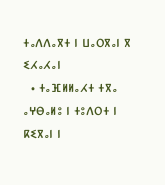ⵜⴰⴷⴷⴰⴳⵜ ⵏ ⵡⴰⵔⴳⴰⵏ ⴳ ⵉⵃⴰⵃⴰⵏ
  • ⵜⴰⴼⵍⵍⴰⵃⵜ ⵜⴳⴰ ⴰⵖⴱⴰⵍⵓ ⵏ ⵜⵓⴷⵔⵜ ⵏ ⴽⵉⴳⴰⵏ ⵏ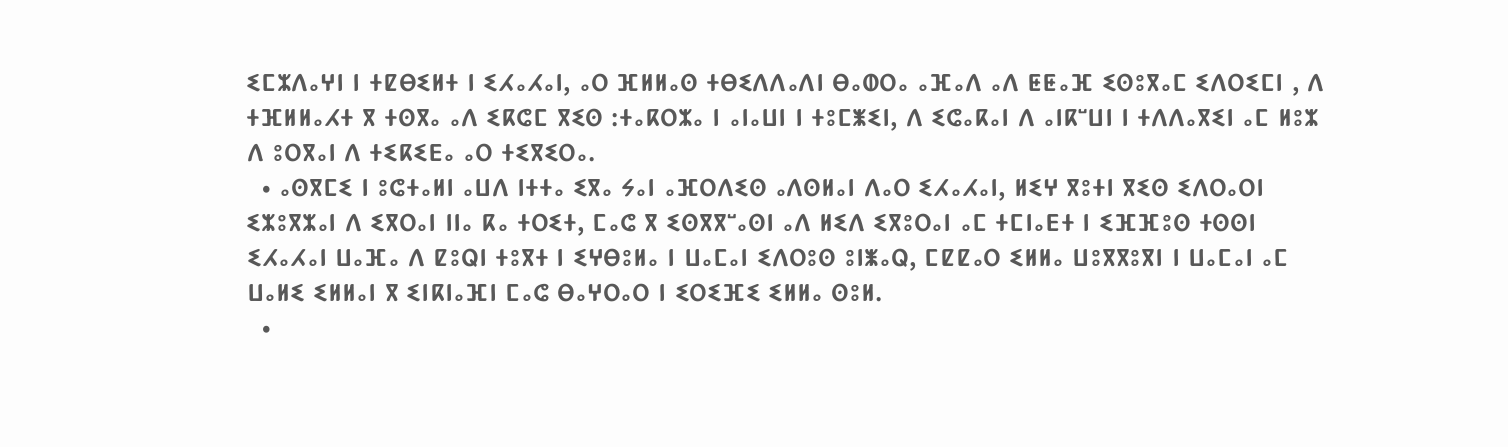ⵉⵎⵣⴷⴰⵖⵏ ⵏ ⵜⵇⴱⵉⵍⵜ ⵏ ⵉⵃⴰⵃⴰⵏ, ⴰⵔ ⴼⵍⵍⴰⵙ ⵜⴱⵉⴷⴷⴰⴷⵏ ⴱⴰⵀⵔⴰ ⴰⴼⴰⴷ ⴰⴷ ⵟⵟⴰⴼ ⵉⵙⵓⴳⴰⵎ ⵉⴷⵔⵉⵎⵏ , ⴷ ⵜⴼⵍⵍⴰⵃⵜ ⴳ ⵜⵙⴳⴰ ⴰⴷ ⵉⴽⵛⵎ ⴳⵉⵙ :ⵜⴰⴽⵔⵣⴰ ⵏ ⴰⵏⴰⵡⵏ ⵏ ⵜⵓⵎⵥⵉⵏ, ⴷ ⵉⵛⴰⴽⴰⵏ ⴷ ⴰⵏⴽⵯⵡⵏ ⵏ ⵜⴷⴷⴰⴳⵉⵏ ⴰⵎ ⵍⵓⵣ ⴷ ⵓⵔⴳⴰⵏ ⴷ ⵜⵉⴽⵉⴹⴰ ⴰⵔ ⵜⵉⴳⵉⵔⴰ.
  • ⴰⵙⴳⵎⵉ ⵏ ⵓⵛⵜⴰⵍⵏ ⴰⵡⴷ ⵏⵜⵜⴰ ⵉⴳⴰ ⵢⴰⵏ ⴰⴼⵔⴷⵉⵙ ⴰⴷⵙⵍⴰⵏ ⴷⴰⵔ ⵉⵃⴰⵃⴰⵏ, ⵍⵉⵖ ⴳⵓⵜⵏ ⴳⵉⵙ ⵉⴷⵔⴰⵔⵏ ⵉⵣⵓⴳⵣⴰⵏ ⴷ ⵉⴳⵔⴰⵏ ⵏⵏⴰ ⴽⴰ ⵜⵔⵉⵜ, ⵎⴰⵛ ⴳ ⵉⵙⴳⴳⵯⴰⵙⵏ ⴰⴷ ⵍⵉⴷ ⵉⴳⵓⵔⴰⵏ ⴰⵎ ⵜⵎⵏⴰⴹⵜ ⵏ ⵉⴼⴼⵓⵙ ⵜⵙⵙⵏ ⵉⵃⴰⵃⴰⵏ ⵡⴰⴼⴰ ⴷ ⵇⵓⵕⵏ ⵜⵓⴳⵜ ⵏ ⵉⵖⴱⵓⵍⴰ ⵏ ⵡⴰⵎⴰⵏ ⵉⴷⵔⵓⵙ ⵓⵏⵥⴰⵕ, ⵎⵇⵇⴰⵔ ⵉⵍⵍⴰ ⵡⵓⴳⴳⵓⴳⵏ ⵏ ⵡⴰⵎⴰⵏ ⴰⵎ ⵡⴰⵍⵉ ⵉⵍⵍⴰⵏ ⴳ ⵉⵏⴽⵏⴰⴼⵏ ⵎⴰⵛ ⴱⴰⵖⵔⴰⵔ ⵏ ⵉⵔⵉⴼⵉ ⵉⵍⵍⴰ ⵙⵓⵍ.
  •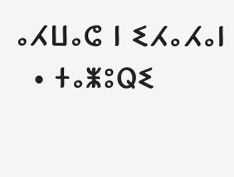ⴰⵃⵡⴰⵛ ⵏ ⵉⵃⴰⵃⴰⵏ
  • ⵜⴰⵥⵓⵕⵉ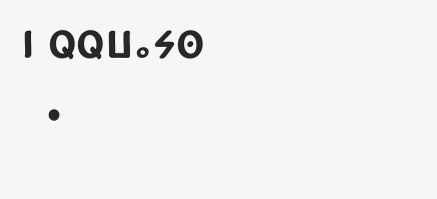ⵏ ⵕⵕⵡⴰⵢⵙ
  •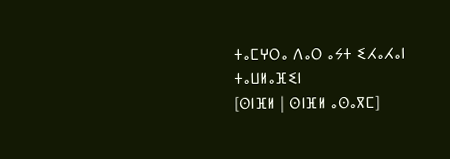ⵜⴰⵎⵖⵔⴰ ⴷⴰⵔ ⴰⵢⵜ ⵉⵃⴰⵃⴰⵏ
ⵜⴰⵡⵍⴰⴼⵉⵏ
[ⵙⵏⴼⵍ | ⵙⵏⴼⵍ ⴰⵙⴰⴳⵎ]